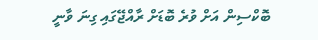ބޮކްސިން އަށް ވުރެ ބޮޑަށް ރާއްޖޭގައި ގިނަ ވާނީ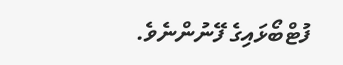ފުޓްބޯޅައިގެ ފޭނުންނެވެ.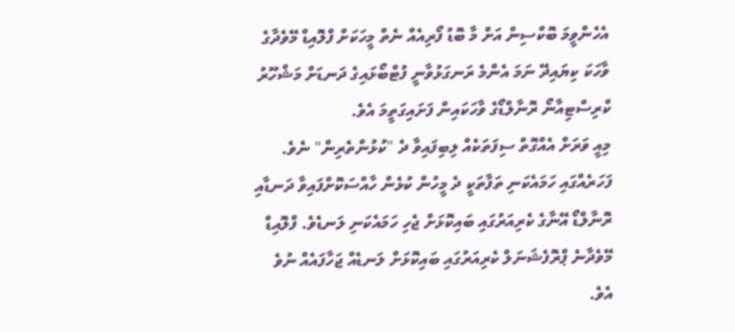އެހެންވީމަ ބޮކްސިން އަށް މާ ބޮޑު ފޯރިއެއް ނެތް މީހަކަށް ފްލޮއިޑް މޭވެދާގެ ވާހަކަ ކިޔައިދޭ ނަމަ އެންމެ ރަނގަޅުވާނީ ފުޓްބޯޅައިގެ ދަނޑަށް މަޝްހޫރު ކްރިސްޓިއާނޯ ރޮނާލްޑޯގެ ވާހަކައިން ފަށައިގަތީމަ އެވެ.
މިއީ ވަރަށް އެއްގޮތް ސިފަތަކެއް ލިބިފައިވާ ދެ "ކުޅުންތެރިން" ނެވެ. ފަހަރެއްގައި ހަމައެކަނި ތަފާތަކީ ދެ މީހުން ކުޅެން ހާއްސަކޮށްފައިވާ ދަނޑާއި ރޮނާލްޑޯ އޭނާގެ ކެރިއަރުގައި ބައިކޮޅަށް ޖެހި ހަމައެކަނި ލަނޑެވެ. ފްލޮއިޑް މޭވެދާނެ ޕްރޮފެޝަނަލް ކެރިއަރުގައި ބައިކޮޅަށް ލަނޑެއް ޖަހާފައެއް ނުވެ އެވެ.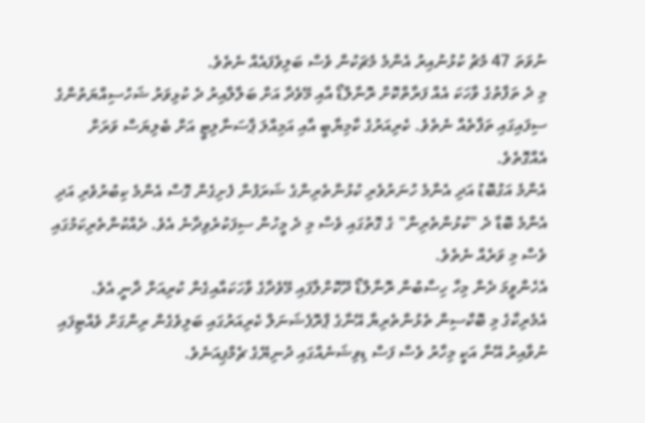ނުވަތަ 47 މެޗު ކުޅުނުއިރު އެންމެ މެޗަކުން ވެސް ބަލިވެފައެއް ނެތެވެ.
މި ދެ ތަފާތުގެ ވާހަކަ އެއް ފަރާތްކޮށް ރޮނާލްޑޯ އާއި މޭވެދާ އަށް ބަލާލާއިރު ދެ ކުޅިވަރު ޝަހުސިއްޔަތުންގެ ސިފައިގައި ތަފާތެއް ނެތެވެ. ކެރިއަރުގެ ކާމިޔާބީ އާއި އަމިއްލަ ޕާސަނާލިޓީ އަށް ބެލިޔަސް ވަރަށް އެއްގޮތެވެ.
އެންމެ އަގުބޮޑު އަދި އެންމެ ހުނަރުވެރި ކުޅުންތެރިންގެ ޝަރަފުން ފެށިގެން ގޮސް އެންމެ ކިބުރުވެރި އަދި އެންމެ ބޮޑާ ދެ "ކުޅުންތެރިން" ގެ ގޮތުގައި ވެސް މި ދެ މީހުން ސިފަކުރެވިދާނެ އެވެ. ދެއްކުންތެރިކަމުގައި ވެސް މި ވަރެއް ނެތެވެ.
އެހެންވީމަ ދެން މިހާ ހިސާބުން ރޮނާލްޑޯ ދޫކޮށްލާފައި މޭވެދާގެ ވާހަކައާއިގެން ކުރިއަށް ދާނީ އެވެ.
އެމެރިކާގެ މި ބޮކްސިން ތެޅުންތެރިޔާ އޭނާގެ ޕްރޮފެޝަނަލް ކެރިއަރުގައި ބަލިވެގެން ރިންގަށް ވެއްޓިފައި ނުވާއިރު އޭނާ އަކީ މިހާރު ވެސް ފަސް ޑިވިޝަނެއްގައި ދުނިޔޭގެ ޗެމްޕިއަނެވެ.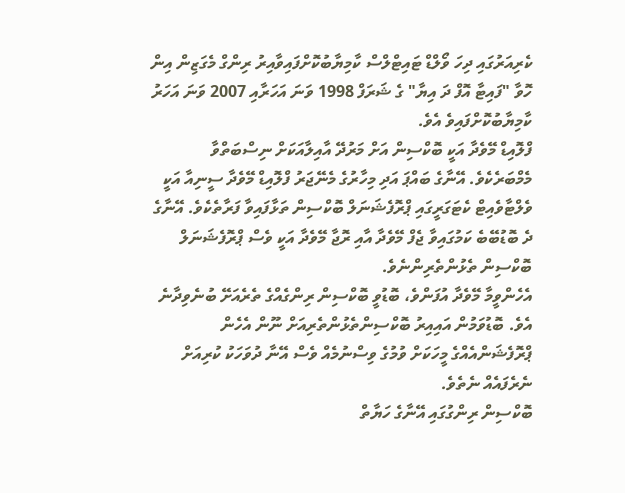ކެރިއަރުގައި ދިހަ ވޯލްޑް ޓައިޓްލްސް ކާމިޔާބުކޮށްފައިވާއިރު ރިންގް މެގަޒިން އިން ހޮވާ "ފައިޓާ އޮފް ދަ އިޔާ" ގެ ޝަރަފް 1998 ވަނަ އަހަރާއި 2007 ވަނަ އަހަރު ކާމިޔާބުކޮށްފައިވެ އެވެ.
ފްލޮއިޑް މޭވެދާ އަކީ ބޮކްސިން އަށް މަރުދޭ އާއިލާއަކަށް ނިސްބަތްވާ މެމްބަރެކެވެ. އޭނާގެ ބައްޕަ އަދި މިހާރުގެ މެނޭޖަރު ފްލޮއިޑް މޭވެދާ ސީނިއާ އަކީ ވެލްޓާވެއިޓް ކެޓަގަރީގައި ޕްރޮފެޝަނަލް ބޮކްސިން ތަޅާފައިވާ ފަރާތެކެވެ. އޭނާގެ ދެ ބޮޑުބޭބެ ކަމުގައިވާ ޖެފް މޭވެދާ އާއި ރޮޖާ މޭވެދާ އަކީ ވެސް ޕްރޮފެޝަނަލް ބޮކްސިން ތެޅުންތެރިންނެވެ.
އެހެންވީމާ މޭވެދާ އުފަންވެ، ބޮޑުވީ ބޮކްސިން ރިންގެއްގެ ތެރެއަށޭ ބުނެވިދާނެ އެވެ. ބޮޑުވަމުން އައިއިރު ބޮކްސިންތެޅުންތެރިއަށް ނޫން އެހެން ޕްރޮފެޝަންއެއްގެ މީހަކަށް ވުމުގެ ވިސްނުމެއް ވެސް އޭނާ ދުވަހަކު ކުރިއަށް ނެރެފައެއް ނެތެވެ.
ބޮކްސިން ރިންގުގައި އޭނާގެ ހަޔާތް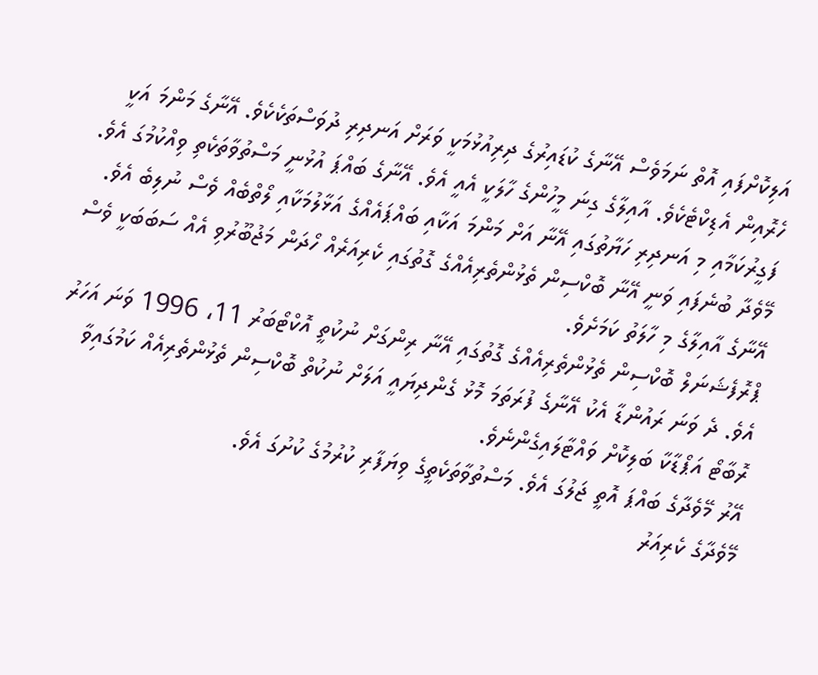އަލިކޮށްފައި އޮތް ނަމަވެސް އޭނާގެ ކުޑައިރުގެ ދިރިއުޅުމަކީ ވަރަށް އަނދިރި ދުވަސްތަކެކެވެ. އޭނާގެ މަންމަ އަކީ ހެރޮއިން އެޑިކްޓެކެވެ. އާއިލާގެ ގިނަ މީހުންގެ ހާލަކީ އެއީ އެވެ. އޭނާގެ ބައްޕަ އުޅުނީ މަސްތުވާތަކެތި ވިއްކުމުގަ އެވެ.
ފަގީރުކަމާއި މި އަނދިރި ހަޔާތުގައި އޭނާ އަށް މަންމަ އަކާއި ބައްޕައެއްގެ އަޅާލުމަކާއި ލޯތްބެއް ވެސް ނުލިބެ އެވެ.
މޭވެދާ ބުނެފައި ވަނީ އޭނާ ބޮކްސިން ތެޅުންތެރިއެއްގެ ގޮތުގައި ކެރިއަރެއް ހޯދަން މަޖުބޫރުވި އެއް ސަބަބަކީ ވެސް އޭނާގެ އާއިލާގެ މި ހާލަތު ކަމަށެވެ.
ޕްރޮފެޝަނަލް ބޮކްސިން ތެޅުންތެރިއެއްގެ ގޮތުގައި އޭނާ ރިންގަށް ނުކުތީ އޮކްޓޯބަރު 11، 1996 ވަނަ އަހަރު އެވެ. ދެ ވަނަ ރައުންޑާ އެކު އޭނާގެ ފުރަތަމަ މޮޅު ގެންދިޔައީ އަލަށް ނުކުތް ބޮކްސިން ތެޅުންތެރިއެއް ކަމުގައިވާ ރޮބާޓޯ އަޕޯޑާކާ ބަލިކޮށް ވައްޓާލައިގެންނެވެ.
އޭރު މޭވެދާގެ ބައްޕަ އޮތީ ޖަލުގަ އެވެ. މަސްތުވާތަކެތީގެ ވިޔަފާރި ކުރުމުގެ ކުށުގަ އެވެ.
މޭވެދާގެ ކެރިއަރު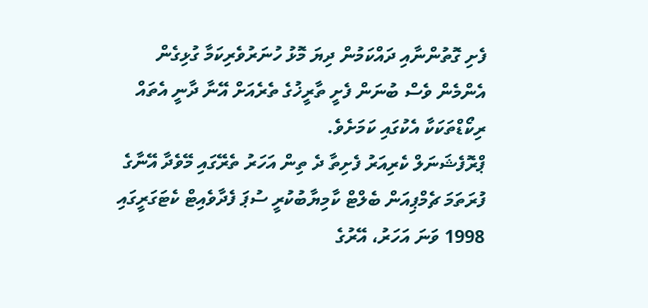ފެށި ގޮތުންނާއި ދައްކަމުން ދިޔަ މޮޅު ހުނަރުވެރިކަމާ ގުޅިގެން އެންމެން ވެސް ބުނަން ފެށީ ތާރީޚުގެ ތެރެއަށް އޭނާ ދާނީ އެތައް ރިކޯޑްތަކަކާ އެކުގައި ކަމަށެވެ.
ޕްރޮފެޝަނަލް ކެރިއަރު ފެށިތާ ދެ ތިން އަހަރު ތެރޭގައި މޭވެދާ އޭނާގެ ފުރަތަމަ ޗެމްޕިއަން ބެލްޓް ކާމިޔާބުކުރީ ސުޕަ ފެދާވެއިޓް ކެޓަގަރީގައި 1998 ވަނަ އަހަރު، އޭރުގެ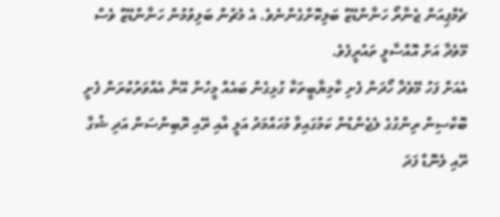ޗެމްޕިއަން ޖެނާރޯ ހަނާންޑޭޒް ބަލިކޮށްގެންނެވެ. އެ މެޗުން ބަލިވުމުން ހަނާންޑޭޒް ވެސް މޭވެދާ އަށް އޮއްސާލީ ތައުރީފެވެ.
އެއަށް ފަހު މޭވެދާ ހޯދަން ފެށި ކާމިޔާބީތަކާ ގުޅިގެން ބައެއް މީހުން އޭނާ އެއްވަރުކުރަން ފެށީ ބޮކްސިން ރިންގުގެ ލެޖެންޑުން ކަމުގައިވާ މުހައްމަދު އަލީ އާއި ރޭއި ރޮބިންސަން އަދި ޝުގާ ރޭއި ލެނޮޑް ފަދަ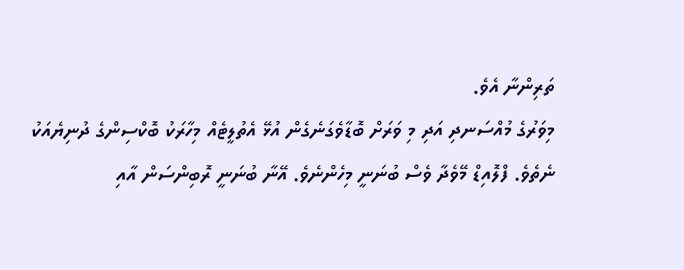ތަރިންނާ އެވެ.
މިވަރުގެ މުއްސަނދި އަދި މި ވަރަށް ބޮޑާވެގަނެގެން އުޅޭ އެތުލީޓެއް މިހާރަކު ބޮކްސިންގެ ދުނިޔެއަކު ނެތެވެ. ފްލޮއިޑް މޭވެދާ ވެސް ބުނަނީ މިހެންނެވެ. އޭނާ ބުނަނީ ރޮބިންސަން އާއި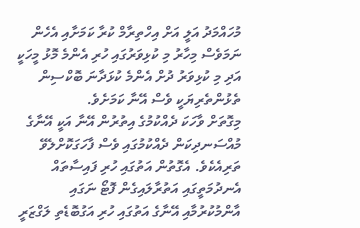މުހައްމަދު އަލީ އަށް އިހްތިރާމް ކުރާ ކަމަށާއި އެހެން ނަމަވެސް މިހާރު މި ކުޅިވަރުގައި ހުރި އެންމެ މޮޅު މީހަކީ އަދި މި ކުޅިވަރު ދުށް އެންމެ ކުޅަދާނަ ބޮކްސިން ތެޅުންތެރިޔަކީ ވެސް އޭނާ ކަމަށެވެ.
މިގޮތަށް ވާހަކަ ދެއްކުމުގެ އިތުރުން އޭނާ އަކީ އޭނާގެ މުއްސަނދިކަން ދެއްކުމުގައި ވެސް ފާހަގަކޮށްލެވޭ ތަރިއެކެވެ. އެގޮތުން އަތުގައި ހުރި ފައިސާތައް އެނދުމަތީގައި އަތުރާލައިގެން ފޮޓޯ ނަގައި އާންމުކުރުމާއި އޭނާގެ އަތުގައި ހުރި އަގުބޮޑެތި ލަގްޒަރީ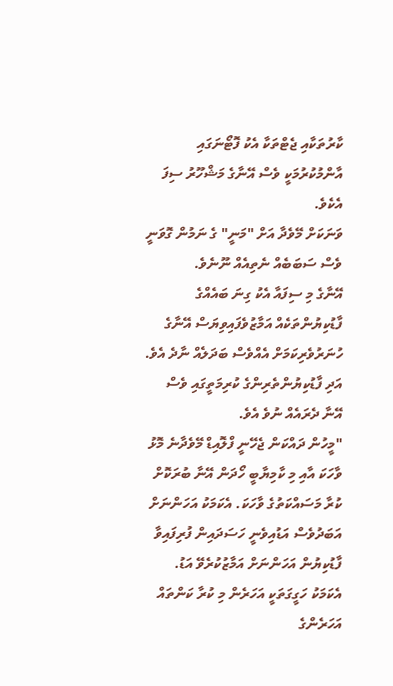ކާރުތަކާއި ޖެޓްތަކާ އެކު ފޮޓޯނަގައި އާންމުކުރުމަކީ ވެސް އޭނާގެ މަޝްހޫރު ސިފަ އެކެވެ.
ވަނަކަށް މޭވެދާ އަށް "މަނީ" ގެ ނަމުން ގޮވަނީ ވެސް ސަބަބެއް ނެތިއެއް ނޫނެވެ.
އޭނާގެ މި ސިފައާ އެކު ގިނަ ބައެއްގެ ފާޑުކިޔުންތަކެއް އަމާޒުވެފައިވިޔަސް އޭނާގެ ހުނަރުވެރިކަމަށް އެއްވެސް ބަދަލެއް ނާދެ އެވެ. އަދި ފާޑުކިޔުންތެރިންގެ ކުރިމަތީގައި ވެސް އޭނާ ދެރައެއް ނުވެ އެވެ.
"މީހުން ދައްކަން ޖެހޭނީ ފްލޮއިޑް މޭވެދާނެ މޮޅު ވާހަކަ އާއި މި ކާމިޔާބީ ހޯދަން އޭނާ ބުރަކޮށް ކުރާ މަސައްކަތުގެ ވާހަކަ. އެކަމަކު އަހަންނަށް އަބަދުވެސް އަޑުއިވެނީ ހަސަދައިން ފުރިފައިވާ ފާޑުކިޔުން އަހަންނަށް އަމާޒުކުރެވޭ އަޑު. އެކަމަކު ހަގީގަތަކީ އަހަރެން މި ކުރާ ކަންތައް އަހަރެންގެ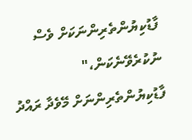ފާޑުކިޔުންތެރިންނަކަށް ވެސް ނުކުރެވޭނެކަން،" ފާޑުކިޔުންތެރިންނަށް މޭވެދާ ރައްދު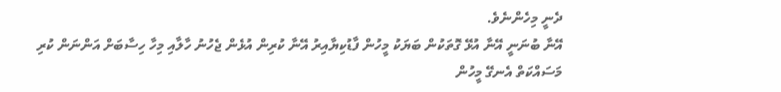ދެނީ މިހެންނެވެ.
އޭނާ ބުނަނީ އޭނާ އުޅޭ ގޮތަކުން ބަޔަކު މީހުން ފާޑުކިޔާއިރު އޭނާ ކުރިން އުޅެން ޖެހުނު ހާލާއި މިހާ ހިސާބަށް އަންނަން ކުރި މަސައްކަތް އެނގޭ މީހުން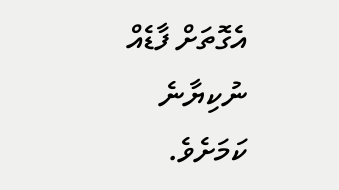އެގޮތަށް ފާޑެއް ނުކިޔާނެ ކަމަށެވެ.